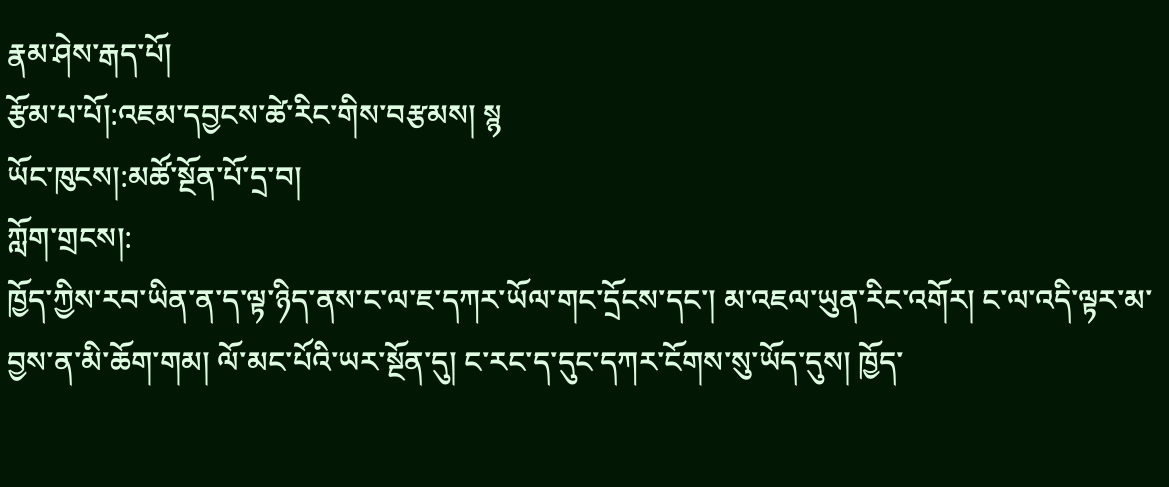རྣམ་ཤེས་རྒད་པོ།
རྩོམ་པ་པོ།:འཇམ་དབྱངས་ཚེ་རིང་གིས་བརྩམས། སྙ
ཡོང་ཁུངས།:མཚོ་སྔོན་པོ་དྲ་བ།
ཀློག་གྲངས།:
ཁྱོད་ཀྱིས་རབ་ཡིན་ན་ད་ལྟ་ཉིད་ནས་ང་ལ་ཇ་དཀར་ཡོལ་གང་དྲོངས་དང་། མ་འཇལ་ཡུན་རིང་འགོར། ང་ལ་འདི་ལྟར་མ་བྱས་ན་མི་ཆོག་གམ། ལོ་མང་པོའི་ཡར་སྔོན་དུ། ང་རང་ད་དུང་དཀར་ངོགས་སུ་ཡོད་དུས། ཁྱོད་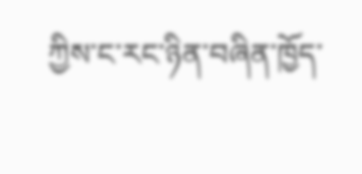ཀྱིས་ང་རང་ཉིན་བཞིན་ཁྱོད་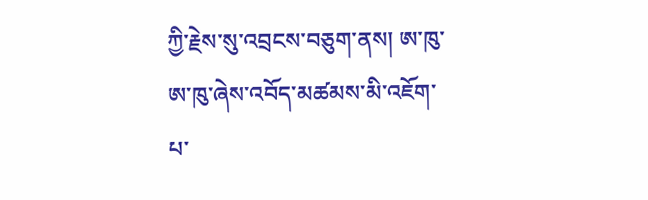ཀྱི་རྗེས་སུ་འབྲངས་བཅུག་ནས། ཨ་ཁུ་ཨ་ཁུ་ཞེས་འབོད་མཚམས་མི་འཇོག་པ་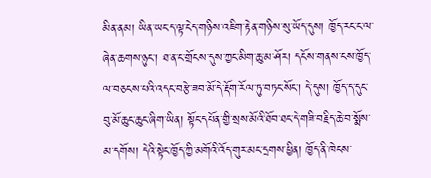མིན་ནམ། ཡིན་ཡང་ད་ལྟ་ངེད་གཉིས་འཇིག་རྟེན་གཉིས་སུ་ཡོད་དུས། ཁྱོད་རང་ང་ལ་ཞེན་ཆགས་ཉུང་། ཐ་ན་ང་གྲོངས་དུས་ཀྱང་མིག་ཆུ་མ་ཤོར། དངོས་གནས་ངས་ཁྱོད་ལ་བཅངས་པའི་འདང་བརྩེ་ཟབ་མོ་དེ་རྡོག་རོལ་ཏུ་བཏང་སོང་། དེ་དུས། ཁྱོད་ད་དུང་བུ་མོ་ཆུང་ཆུང་ཞིག་ཡིན། སྟོང་དཔོན་གྱི་སྲས་མོའི་ཐོབ་ཐང་དེ་གཟི་བརྗིད་ཆེ་བ་སྨོས་མ་དགོས། དེའི་སྟེང་ཁྱོད་ཀྱི་མགོའི་འོད་གུར་མང་དྲགས་ཕྱིན། ཁྱོད་ནི་ཁེངས་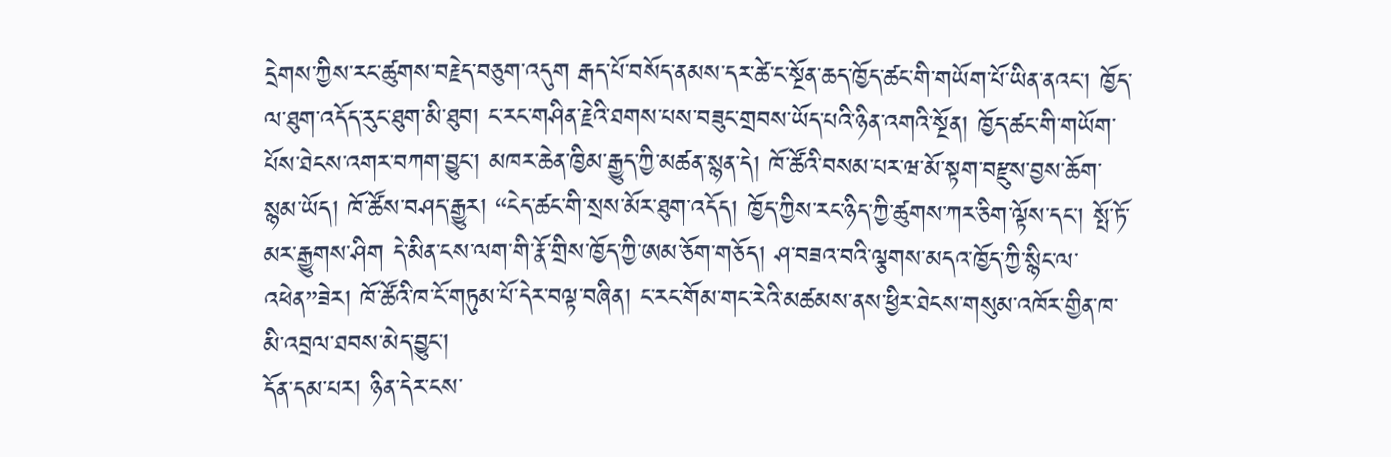དྲེགས་ཀྱིས་རང་ཚུགས་བརྗེད་བཅུག་འདུག རྒད་པོ་བསོད་ནམས་དར་ཚེ་ང་སྔོན་ཆད་ཁྱོད་ཚང་གི་གཡོག་པོ་ཡིན་ནའང་། ཁྱོད་ལ་ཐུག་འདོད་རུང་ཐུག་མི་ཐུབ། ང་རང་གཤིན་རྗེའི་ཐགས་པས་བཟུང་གྲབས་ཡོད་པའི་ཉིན་འགའི་སྔོན། ཁྱོད་ཚང་གི་གཡོག་པོས་ཐེངས་འགར་བཀག་བྱུང་། མཁར་ཆེན་ཁྱིམ་རྒྱུད་ཀྱི་མཚན་སྙན་དེ། ཁོ་ཚོའི་བསམ་པར་ཝ་མོ་སྟག་བརྫུས་བྱས་ཆོག་སྙམ་ཡོད། ཁོ་ཚོས་བཤད་རྒྱུར། “ངེད་ཚང་གི་སྲས་མོར་ཐུག་འདོད། ཁྱོད་ཀྱིས་རང་ཉིད་ཀྱི་ཚུགས་ཀར་ཅིག་ལྟོས་དང་། སྤོ་ཏོ་མར་རྒྱུགས་ཤིག དེ་མིན་ངས་ལག་གི་རྣོ་གྲིས་ཁྱོད་ཀྱི་ཨམ་ཅོག་གཅོད། ཤ་བཟའ་བའི་ལྕགས་མདའ་ཁྱོད་ཀྱི་སྙིང་ལ་འཕེན”ཟེར། ཁོ་ཚོའི་ཁ་ངོ་གཏུམ་པོ་དེར་བལྟ་བཞིན། ང་རང་གོམ་གང་རེའི་མཚམས་ནས་ཕྱིར་ཐེངས་གསུམ་འཁོར་གྱིན་ཁ་མི་འབྲལ་ཐབས་མེད་བྱུང་།
དོན་དམ་པར། ཉིན་དེར་ངས་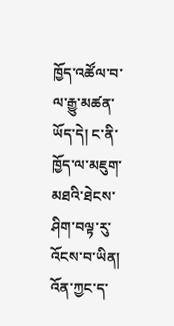ཁྱོད་འཚོལ་བ་ལ་རྒྱུ་མཚན་ཡོད་དེ། ང་ནི་ཁྱོད་ལ་མཇུག་མཐའི་ཐེངས་ཤིག་བལྟ་རུ་འོངས་བ་ཡིན། འོན་ཀྱང་ད་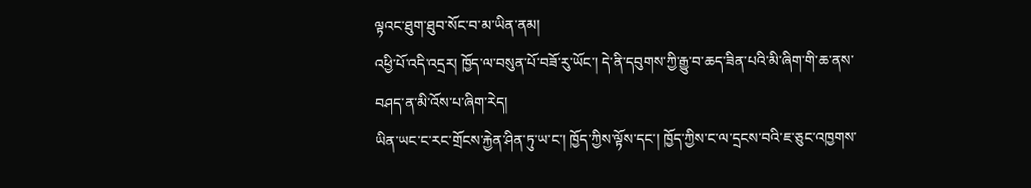ལྟའང་ཐུག་ཐུབ་སོང་བ་མ་ཡིན་ནམ།
འཕྱི་པོ་འདི་འདྲར། ཁྱོད་ལ་བསུན་པོ་བཟོ་རུ་ཡོང་། དེ་ནི་དབུགས་ཀྱི་རྒྱུ་བ་ཆད་ཟིན་པའི་མི་ཞིག་གི་ཆ་ནས་བཤད་ན་མི་འོས་པ་ཞིག་རེད།
ཡིན་ཡང་ང་རང་གྲོངས་རྐྱེན་ཤིན་ཏུ་ཡ་ང་། ཁྱོད་ཀྱིས་ལྟོས་དང་། ཁྱོད་ཀྱིས་ང་ལ་དྲངས་བའི་ཇ་ཅུང་འཁྱགས་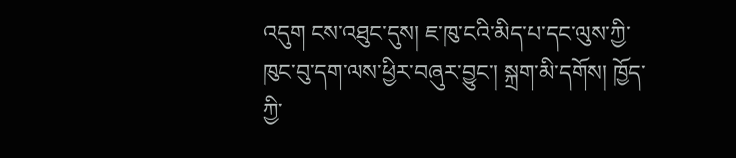འདུག ངས་འཐུང་དུས། ཇ་ཁུ་ངའི་མིད་པ་དང་ལུས་ཀྱི་ཁུང་བུ་དག་ལས་ཕྱིར་བཞུར་བྱུང་། སྐྲག་མི་དགོས། ཁྱོད་ཀྱི་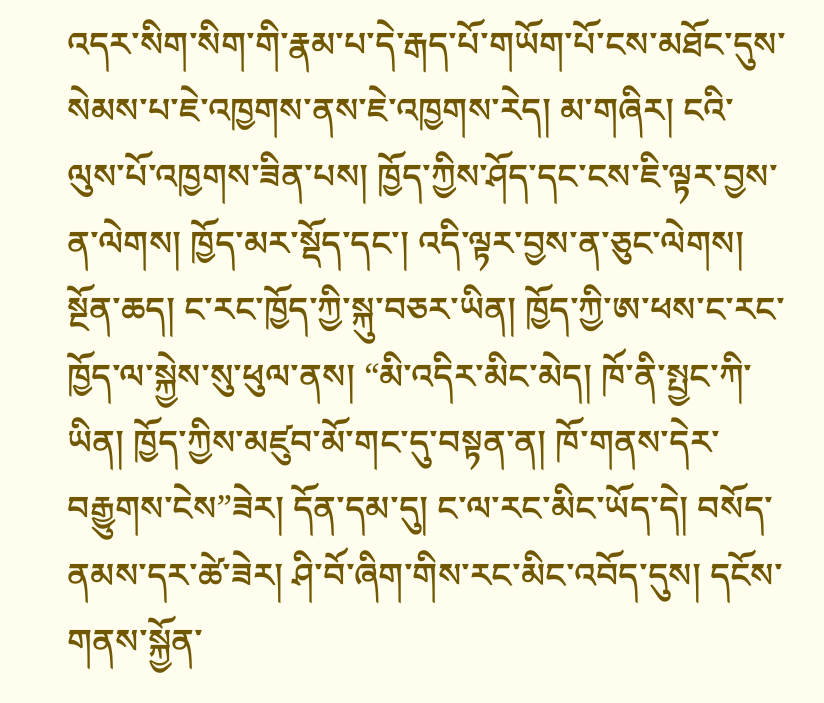འདར་སིག་སིག་གི་རྣམ་པ་དེ་རྒད་པོ་གཡོག་པོ་ངས་མཐོང་དུས་སེམས་པ་ཇེ་འཁྱགས་ནས་ཇེ་འཁྱགས་རེད། མ་གཞིར། ངའི་ལུས་པོ་འཁྱགས་ཟིན་པས། ཁྱོད་ཀྱིས་ཤོད་དང་ངས་ཇི་ལྟར་བྱས་ན་ལེགས། ཁྱོད་མར་སྡོད་དང་། འདི་ལྟར་བྱས་ན་ཅུང་ལེགས། སྔོན་ཆད། ང་རང་ཁྱོད་ཀྱི་སྐུ་བཅར་ཡིན། ཁྱོད་ཀྱི་ཨ་ཕས་ང་རང་ཁྱོད་ལ་སྐྱེས་སུ་ཕུལ་ནས། “མི་འདིར་མིང་མེད། ཁོ་ནི་སྤྱང་ཀི་ཡིན། ཁྱོད་ཀྱིས་མཛུབ་མོ་གང་དུ་བསྟན་ན། ཁོ་གནས་དེར་བརྒྱུགས་ངེས”ཟེར། དོན་དམ་དུ། ང་ལ་རང་མིང་ཡོད་དེ། བསོད་ནམས་དར་ཚེ་ཟེར། ཤི་བོ་ཞིག་གིས་རང་མིང་འབོད་དུས། དངོས་གནས་སྐྱོན་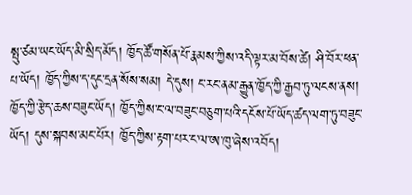སྤུ་ཙམ་ཡང་ཡོད་མི་སྲིད་མོད། ཁྱོད་ཚོ་གསོན་པོ་རྣམས་ཀྱིས་འདི་ལྟར་མ་བོས་ཚེ། ཤི་བོར་ཕན་པ་ཡོད། ཁྱོད་ཀྱིས་ད་དུང་དྲན་སོས་སམ། དེ་དུས། ང་རང་ནམ་རྒྱུན་ཁྱོད་ཀྱི་རྒྱབ་ཏུ་ལངས་ནས། ཁྱོད་ཀྱི་རྩེད་ཆས་བཟུང་ཡོད། ཁྱོད་ཀྱིས་ང་ལ་བཟུང་བཅུག་པའི་དངོས་པོ་ཡོད་ཚད་ལག་ཏུ་བཟུང་ཡོད། དུས་སྐབས་མང་པོར། ཁྱོད་ཀྱིས་རྟག་པར་ང་ལ་ཨ་ཁུ་ཞེས་འབོད།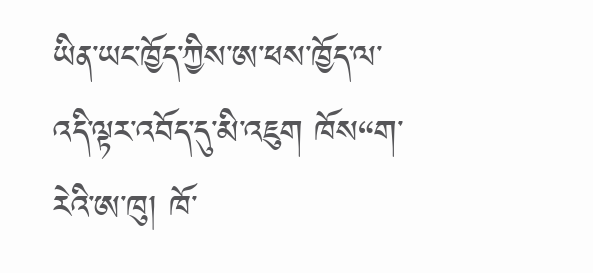ཡིན་ཡང་ཁྱོད་ཀྱིས་ཨ་ཕས་ཁྱོད་ལ་འདི་ལྟར་འབོད་དུ་མི་འཇུག ཁོས“ག་རེའི་ཨ་ཁུ། ཁོ་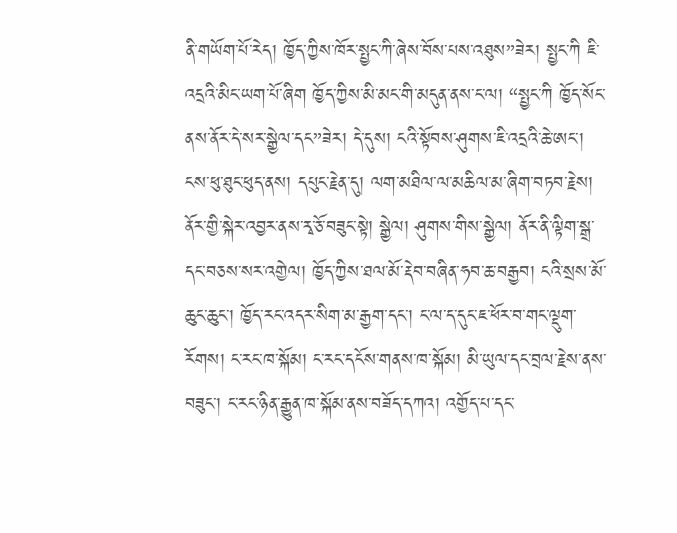ནི་གཡོག་པོ་རེད། ཁྱོད་ཀྱིས་ཁོར་སྤྱང་ཀི་ཞེས་བོས་པས་འཐུས”ཟེར། སྤྱང་ཀི ཇི་འདྲའི་མིང་ཡག་པོ་ཞིག ཁྱོད་ཀྱིས་མི་མང་གི་མདུན་ནས་ང་ལ། “སྤྱང་ཀི ཁྱོད་སོང་ནས་ནོར་དེ་སར་སྒྱེལ་དང”ཟེར། དེ་དུས། ངའི་སྟོབས་ཤུགས་ཇི་འདྲའི་ཆེ་ཨང་། ངས་ཕུ་ཐུང་ཕུད་ནས། དཔུང་རྗེན་དུ། ལག་མཐིལ་ལ་མཆིལ་མ་ཞིག་བཏབ་རྗེས། ནོར་གྱི་སྐེར་འབྱར་ནས་རྭ་ཅོ་བཟུང་སྟེ། སྒྱེལ། ཤུགས་གིས་སྒྱེལ། ནོར་ནི་ལྟིག་སྒྲ་དང་བཅས་སར་འགྱེལ། ཁྱོད་ཀྱིས་ཐལ་མོ་རྡེབ་བཞིན་ཧབ་ཆ་བརྒྱབ། ངའི་སྲས་མོ་ཆུང་ཆུང་། ཁྱོད་རང་འདར་སིག་མ་རྒྱག་དང་། ང་ལ་ད་དུང་ཇ་ཕོར་བ་གང་ལྡུག་རོགས། ང་རང་ཁ་སྐོམ། ང་རང་དངོས་གནས་ཁ་སྐོམ། མི་ཡུལ་དང་བྲལ་རྗེས་ནས་བཟུང་། ང་རང་ཉིན་རྒྱུན་ཁ་སྐོམ་ནས་བཟོད་དཀའ། འགྱོད་པ་དང་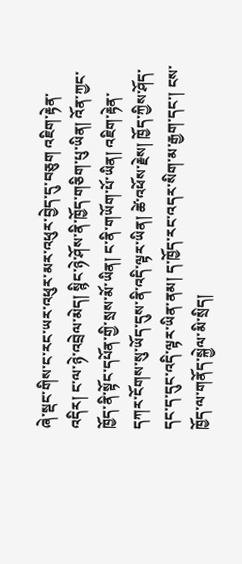ཞེ་སྡང་གིས་ང་རང་ཡར་འཕུར་མར་འཕུར་བྱེད་དུ་བཅུག འཇིག་རྟེན་འདིར། ང་ལ་ཉེ་འབྲེལ་མེད། སྙིང་ཉེ་ཤོས་ནི་ཁྱོད་གཅིག་པུ་ཡིན། འོན་ཀྱང་ཁྱོད་ནི་སྟོང་དཔོན་གྱི་སྲས་མོ་ཡིན། ང་ནི་གཡོག་པོ་ཡིན། འཇིག་རྟེན་དཀར་ངོགས་སུ་ཡོད་དུས་ནི་འདི་ལྟར་ཡིན། ཚེ་འཕོས་རྗེས། ཁྱོད་ཀྱིས་ཤོད་དང་ད་དུང་འདི་ལྟར་ཡིན་ནམ། ད་ཁྱོད་རང་འདར་སིག་མ་རྒྱག་དང་། ངས་ཁྱོད་ལ་གནོད་སྐྱེལ་མི་སྲིད།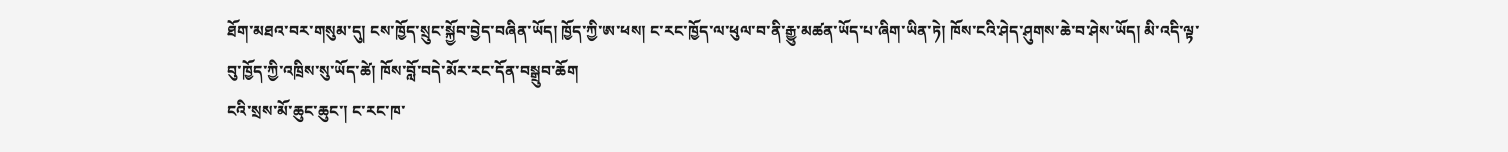ཐོག་མཐའ་བར་གསུམ་དུ། ངས་ཁྱོད་སྲུང་སྐྱོབ་བྱེད་བཞིན་ཡོད། ཁྱོད་ཀྱི་ཨ་ཕས། ང་རང་ཁྱོད་ལ་ཕུལ་བ་ནི་རྒྱུ་མཚན་ཡོད་པ་ཞིག་ཡིན་ཏེ། ཁོས་ངའི་ཤེད་ཤུགས་ཆེ་བ་ཤེས་ཡོད། མི་འདི་ལྟ་བུ་ཁྱོད་ཀྱི་འཁྲིས་སུ་ཡོད་ཚེ། ཁོས་བློ་བདེ་མོར་རང་དོན་བསྒྲུབ་ཆོག
ངའི་སྲས་མོ་ཆུང་ཆུང་། ང་རང་ཁ་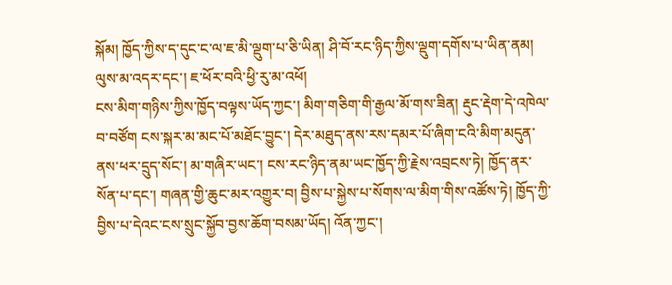སྐོམ། ཁྱོད་ཀྱིས་ད་དུང་ང་ལ་ཇ་མི་ལྡུག་པ་ཅི་ཡིན། ཤི་བོ་རང་ཉིད་ཀྱིས་ལྡུག་དགོས་པ་ཡིན་ནམ།
ལུས་མ་འདར་དང་། ཇ་ཕོར་བའི་ཕྱི་རུ་མ་འཕོ།
ངས་མིག་གཉིས་ཀྱིས་ཁྱོད་བལྟས་ཡོད་ཀྱང་། མིག་གཅིག་གི་རྒྱལ་མོ་གས་ཟིན། རྡུང་རྡེག་དེ་འཁེལ་བ་བཙོག ངས་སྐར་མ་མང་པོ་མཐོང་བྱུང་། དེར་མཐུད་ནས་རས་དམར་པོ་ཞིག་ངའི་མིག་མདུན་ནས་ཕར་དྲུད་སོང་། མ་གཞིར་ཡང་། ངས་རང་ཉིད་ནམ་ཡང་ཁྱོད་ཀྱི་རྗེས་འབྲངས་ཏེ། ཁྱོད་ནར་སོན་པ་དང་། གཞན་གྱི་ཆུང་མར་འགྱུར་བ། བྱིས་པ་སྐྱེས་པ་སོགས་ལ་མིག་གིས་འཚོས་ཏེ། ཁྱོད་ཀྱི་བྱིས་པ་དེའང་ངས་སྲུང་སྐྱོབ་བྱས་ཆོག་བསམ་ཡོད། འོན་ཀྱང་།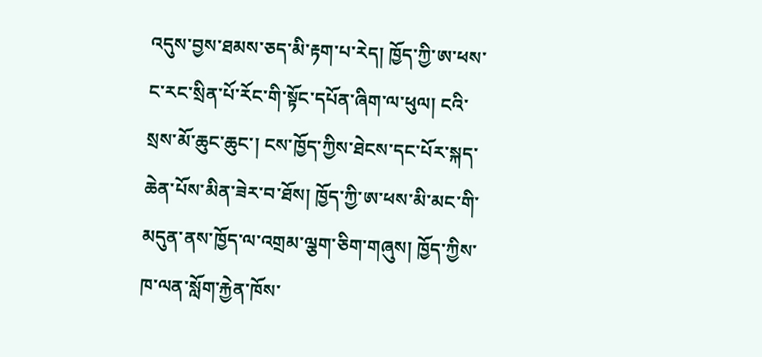འདུས་བྱས་ཐམས་ཅད་མི་རྟག་པ་རེད། ཁྱོད་ཀྱི་ཨ་ཕས་ང་རང་སྲིན་པོ་རོང་གི་སྟོང་དཔོན་ཞིག་ལ་ཕུལ། ངའི་སྲས་མོ་ཆུང་ཆུང་། ངས་ཁྱོད་ཀྱིས་ཐེངས་དང་པོར་སྐད་ཆེན་པོས་མིན་ཟེར་བ་ཐོས། ཁྱོད་ཀྱི་ཨ་ཕས་མི་མང་གི་མདུན་ནས་ཁྱོད་ལ་འགྲམ་ལྕག་ཅིག་གཞུས། ཁྱོད་ཀྱིས་ཁ་ལན་སློག་རྐྱེན་ཁོས་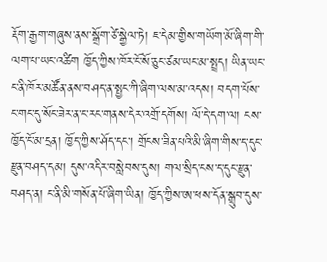རྡོག་རྒྱག་གཞུས་ནས་སྒྲོག་ཙེ་སྒྱེལ་ཏེ། ཇ་དེམ་གྱིས་གཡོག་མོ་ཞིག་གི་ལག་པ་ཡང་འཚིག ཁྱོད་ཀྱིས་ཁོར་ངོ་སོ་ཅུང་ཙམ་ཡང་མ་སྤྲད། ཡིན་ཡང་ང་ནི་ཁོར་མཚོན་ནས་བཤད་ན་སྤྱང་ཀི་ཞིག་ལས་མ་འདས། བདག་པོས་ང་གང་དུ་སོང་ཟེར་ན་ང་རང་གནས་དེར་འགྲོ་དགོས། ལོ་དེ་དག་ལ། ངས་ཁྱོད་ངོ་མ་དྲན། ཁྱོད་ཀྱིས་ཤོད་དང་། གྲོངས་ཟིན་པའི་མི་ཞིག་གིས་ད་དུང་རྫུན་བཤད་དམ། དུས་འདིར་བསླེབས་དུས། གལ་སྲིད་ངས་ད་དུང་རྫུན་བཤད་ན། ང་ནི་མི་གསོན་པོ་ཞིག་ཡིན། ཁྱོད་ཀྱིས་ཨ་ཕས་དོན་སྒྲུབ་དུས་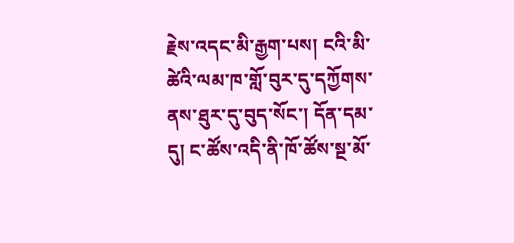རྗེས་འདང་མི་རྒྱག་པས། ངའི་མི་ཚེའི་ལམ་ཁ་གློ་བུར་དུ་དཀྱོགས་ནས་ཐུར་དུ་བུད་སོང་། དོན་དམ་དུ། ང་ཚོས་འདི་ནི་ཁོ་ཚོས་སྔ་མོ་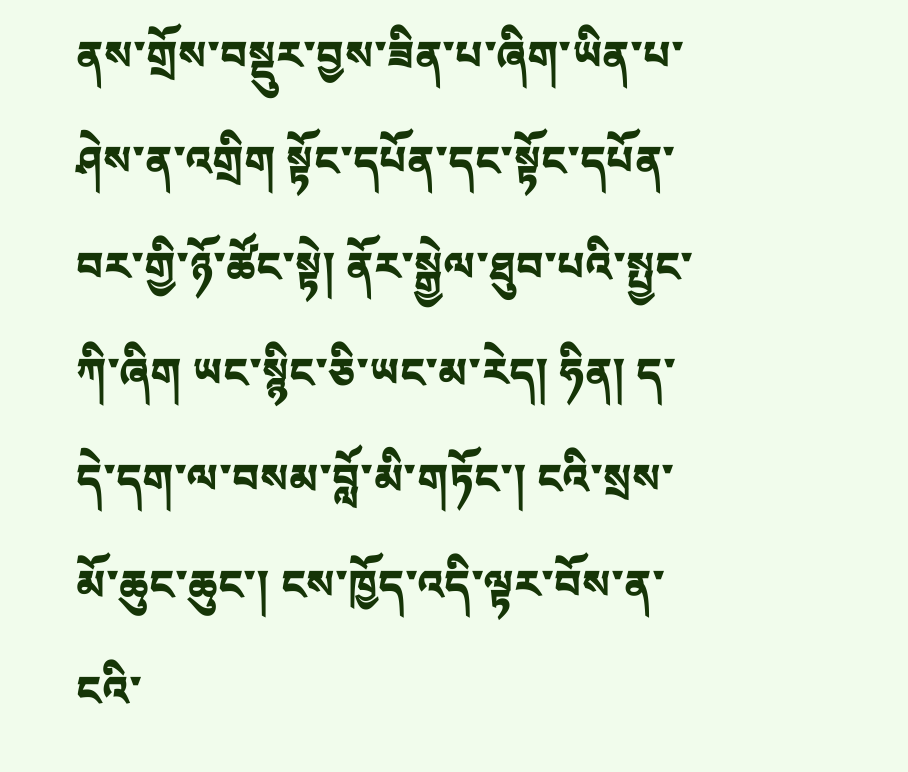ནས་གྲོས་བསྡུར་བྱས་ཟིན་པ་ཞིག་ཡིན་པ་ཤེས་ན་འགྲིག སྟོང་དཔོན་དང་སྟོང་དཔོན་བར་གྱི་ཉོ་ཚོང་སྟེ། ནོར་སྒྱེལ་ཐུབ་པའི་སྤྱང་ཀི་ཞིག ཡང་སྙིང་ཅི་ཡང་མ་རེད། ཧིན། ད་དེ་དག་ལ་བསམ་བློ་མི་གཏོང་། ངའི་སྲས་མོ་ཆུང་ཆུང་། ངས་ཁྱོད་འདི་ལྟར་བོས་ན་ངའི་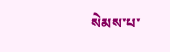སེམས་པ་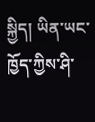སྐྱིད། ཡིན་ཡང་ཁྱོད་ཀྱིས་ཤི་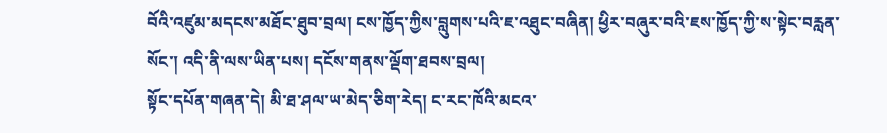བོའི་འཛུམ་མདངས་མཐོང་ཐུབ་བྲལ། ངས་ཁྱོད་ཀྱིས་བླུགས་པའི་ཇ་འཐུང་བཞིན། ཕྱིར་བཞུར་བའི་ཇས་ཁྱོད་ཀྱི་ས་སྟེང་བརླན་སོང་། འདི་ནི་ལས་ཡིན་པས། དངོས་གནས་ལྡོག་ཐབས་བྲལ།
སྟོང་དཔོན་གཞན་དེ། མི་ཐ་ཤལ་ཡ་མེད་ཅིག་རེད། ང་རང་ཁོའི་མངའ་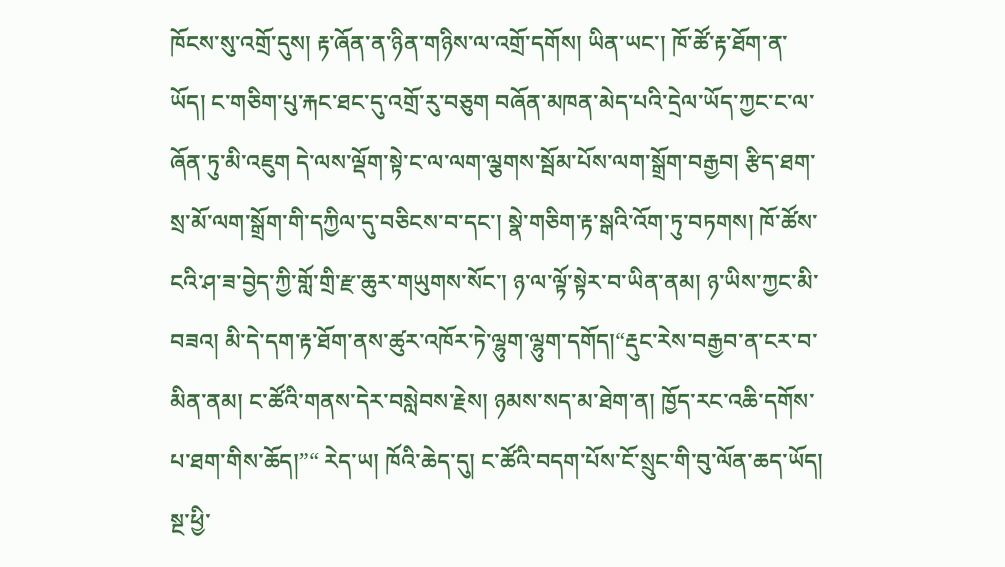ཁོངས་སུ་འགྲོ་དུས། རྟ་ཞོན་ན་ཉིན་གཉིས་ལ་འགྲོ་དགོས། ཡིན་ཡང་། ཁོ་ཚོ་རྟ་ཐོག་ན་ཡོད། ང་གཅིག་པུ་རྐང་ཐང་དུ་འགྲོ་རུ་བཅུག བཞོན་མཁན་མེད་པའི་དྲེལ་ཡོད་ཀྱང་ང་ལ་ཞོན་ཏུ་མི་འཇུག དེ་ལས་ལྡོག་སྟེ་ང་ལ་ལག་ལྕགས་སྦོམ་པོས་ལག་སྒྲོག་བརྒྱབ། རྩིད་ཐག་སྲ་མོ་ལག་སྒྲོག་གི་དཀྱིལ་དུ་བཅིངས་བ་དང་། སྣེ་གཅིག་རྟ་སྒའི་འོག་ཏུ་བཏགས། ཁོ་ཚོས་ངའི་ཤ་ཟ་བྱེད་ཀྱི་གློ་གྲི་རྫ་ཆུར་གཡུགས་སོང་། ཉ་ལ་ལྟོ་སྟེར་བ་ཡིན་ནམ། ཉ་ཡིས་ཀྱང་མི་བཟའ། མི་དེ་དག་རྟ་ཐོག་ནས་ཚུར་འཁོར་ཏེ་ལྷུག་ལྷུག་དགོད།“རྡུང་རེས་བརྒྱབ་ན་ངར་བ་མིན་ནམ། ང་ཚོའི་གནས་དེར་བསླེབས་རྗེས། ཉམས་སད་མ་ཐེག་ན། ཁྱོད་རང་འཆི་དགོས་པ་ཐག་གིས་ཆོད།”“ རེད་ཡ། ཁོའི་ཆེད་དུ། ང་ཚོའི་བདག་པོས་ངོ་སྲུང་གི་བུ་ལོན་ཆད་ཡོད། སྔ་ཕྱི་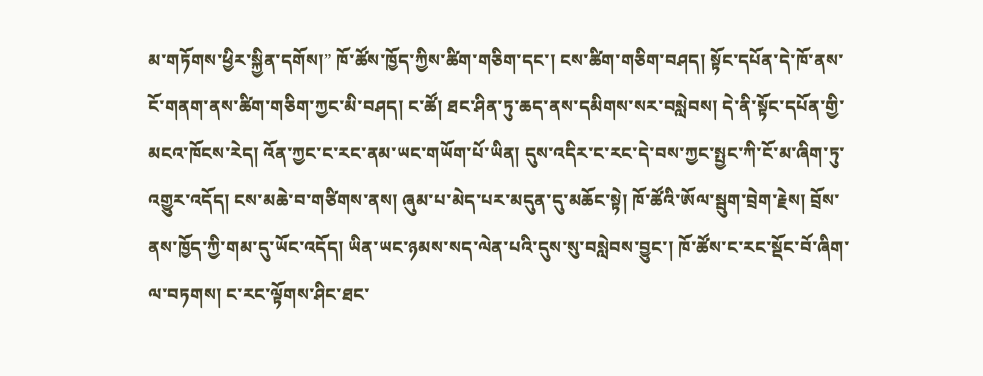མ་གཏོགས་ཕྱིར་སྐྱིན་དགོས།” ཁོ་ཚོས་ཁྱོད་ཀྱིས་ཚིག་གཅིག་དང་། ངས་ཚིག་གཅིག་བཤད། སྟོང་དཔོན་དེ་ཁོ་ནས་ངོ་གནག་ནས་ཚིག་གཅིག་ཀྱང་མི་བཤད། ང་ཚོ། ཐང་ཤིན་ཏུ་ཆད་ནས་དམིགས་སར་བསླེབས། དེ་ནི་སྟོང་དཔོན་གྱི་མངའ་ཁོངས་རེད། འོན་ཀྱང་ང་རང་ནམ་ཡང་གཡོག་པོ་ཡིན། དུས་འདིར་ང་རང་དེ་བས་ཀྱང་སྤྱང་ཀི་ངོ་མ་ཞིག་ཏུ་འགྱུར་འདོད། ངས་མཆེ་བ་གཙིགས་ནས། ཞུམ་པ་མེད་པར་མདུན་དུ་མཆོང་སྟེ། ཁོ་ཚོའི་ཨོལ་སྦུག་བྲེག་རྗེས། བྲོས་ནས་ཁྱོད་ཀྱི་གམ་དུ་ཡོང་འདོད། ཡིན་ཡང་ཉམས་སད་ལེན་པའི་དུས་སུ་བསླེབས་བྱུང་། ཁོ་ཚོས་ང་རང་སྡོང་བོ་ཞིག་ལ་བཏགས། ང་རང་ལྟོགས་ཤིང་ཐང་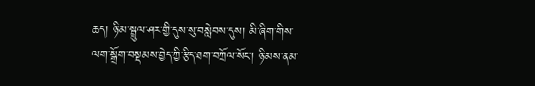ཆད། ཉི་མ་སྦྲུལ་ཤར་གྱི་དུས་སུ་བསླེབས་དུས། མི་ཞིག་གིས་ལག་སྒྲོག་བསྡམས་བྱེད་ཀྱི་རྩིད་ཐག་བཀྲོལ་སོང་། ཉི་མས་ནམ་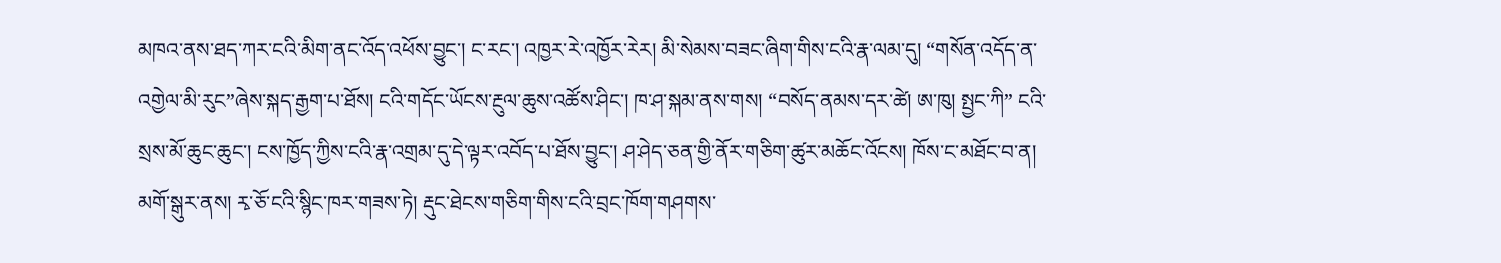མཁའ་ནས་ཐད་ཀར་ངའི་མིག་ནང་འོད་འཕོས་བྱུང་། ང་རང་། འཁྱར་རེ་འཁྱོར་རེར། མི་སེམས་བཟང་ཞིག་གིས་ངའི་རྣ་ལམ་དུ། “གསོན་འདོད་ན་འགྱེལ་མི་རུང”ཞེས་སྐད་རྒྱག་པ་ཐོས། ངའི་གདོང་ཡོངས་རྔུལ་ཆུས་འཚོས་ཤིང་། ཁ་ཤ་སྐམ་ནས་གས། “བསོད་ནམས་དར་ཚེ། ཨ་ཁུ། སྤྱང་ཀི” ངའི་སྲས་མོ་ཆུང་ཆུང་། ངས་ཁྱོད་ཀྱིས་ངའི་རྣ་འགྲམ་དུ་དེ་ལྟར་འབོད་པ་ཐོས་བྱུང་། ཤ་ཤེད་ཅན་གྱི་ནོར་གཅིག་ཚུར་མཆོང་འོངས། ཁོས་ང་མཐོང་བ་ན། མགོ་སྒུར་ནས། རྭ་ཅོ་ངའི་སྙིང་ཁར་གཟས་ཏེ། རྡུང་ཐེངས་གཅིག་གིས་ངའི་བྲང་ཁོག་གཤགས་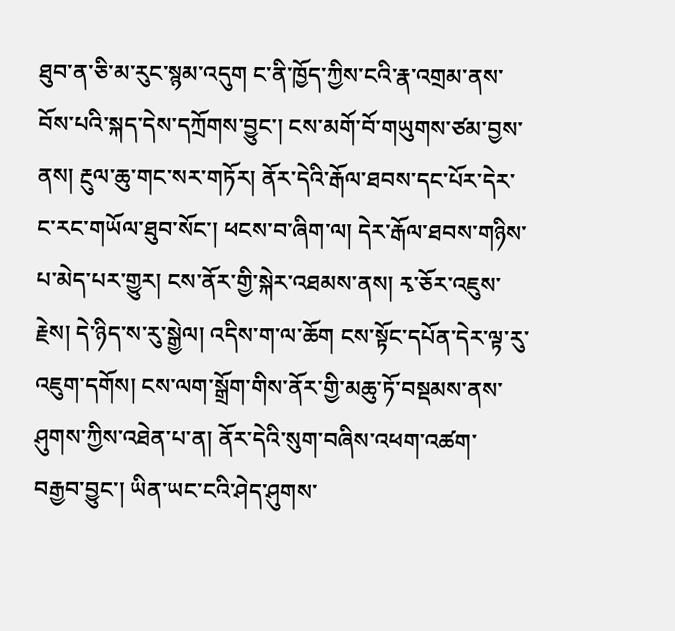ཐུབ་ན་ཅི་མ་རུང་སྙམ་འདུག ང་ནི་ཁྱོད་ཀྱིས་ངའི་རྣ་འགྲམ་ནས་བོས་པའི་སྐད་དེས་དཀྲོགས་བྱུང་། ངས་མགོ་བོ་གཡུགས་ཙམ་བྱས་ནས། རྔུལ་ཆུ་གང་སར་གཏོར། ནོར་དེའི་རྒོལ་ཐབས་དང་པོར་དེར་ང་རང་གཡོལ་ཐུབ་སོང་། ཕངས་བ་ཞིག་ལ། དེར་རྒོལ་ཐབས་གཉིས་པ་མེད་པར་གྱུར། ངས་ནོར་གྱི་སྐེར་འཐམས་ནས། རྭ་ཅོར་འཇུས་རྗེས། དེ་ཉིད་ས་རུ་སྒྱེལ། འདིས་ག་ལ་ཆོག ངས་སྟོང་དཔོན་དེར་ལྟ་རུ་འཇུག་དགོས། ངས་ལག་སྒྲོག་གིས་ནོར་གྱི་མཆུ་ཏོ་བསྡམས་ནས་ཤུགས་ཀྱིས་འཐེན་པ་ན། ནོར་དེའི་སུག་བཞིས་འཕག་འཚག་བརྒྱབ་བྱུང་། ཡིན་ཡང་ངའི་ཤེད་ཤུགས་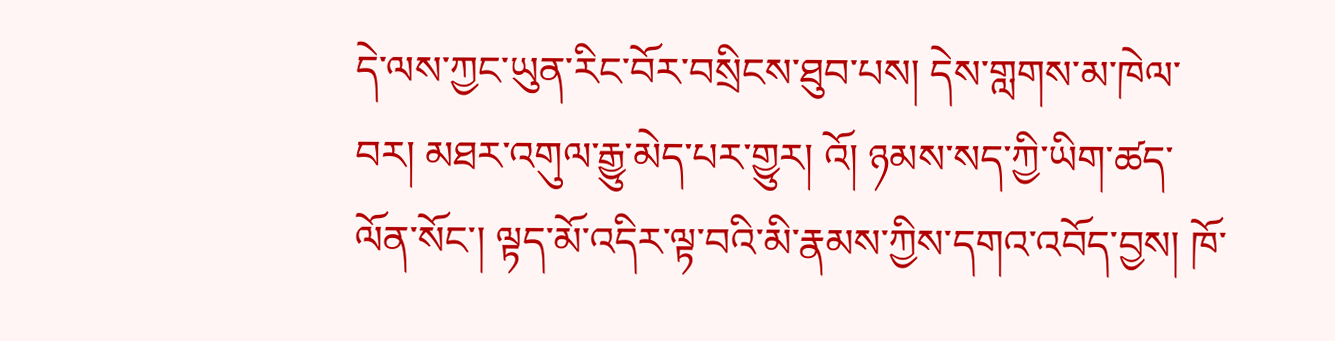དེ་ལས་ཀྱང་ཡུན་རིང་བོར་བསྲིངས་ཐུབ་པས། དེས་གླགས་མ་ཁེལ་བར། མཐར་འགུལ་རྒྱུ་མེད་པར་གྱུར། འོ། ཉམས་སད་ཀྱི་ཡིག་ཚད་ལོན་སོང་། ལྟད་མོ་འདིར་ལྟ་བའི་མི་རྣམས་ཀྱིས་དགའ་འབོད་བྱས། ཁོ་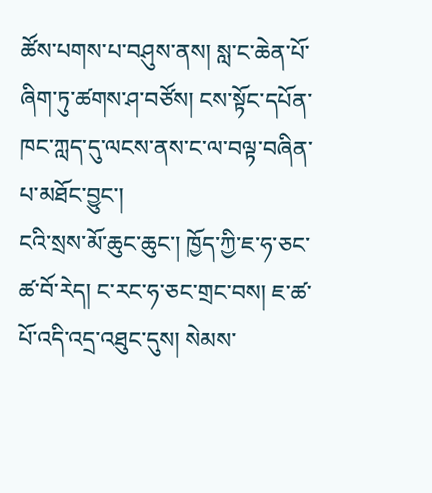ཚོས་པགས་པ་བཤུས་ནས། སླ་ང་ཆེན་པོ་ཞིག་ཏུ་ཚགས་ཤ་བཙོས། ངས་སྟོང་དཔོན་ཁང་ཀླད་དུ་ལངས་ནས་ང་ལ་བལྟ་བཞིན་པ་མཐོང་བྱུང་།
ངའི་སྲས་མོ་ཆུང་ཆུང་། ཁྱོད་ཀྱི་ཇ་ཧ་ཅང་ཚ་བོ་རེད། ང་རང་ཧ་ཅང་གྲང་བས། ཇ་ཚ་པོ་འདི་འདྲ་འཐུང་དུས། སེམས་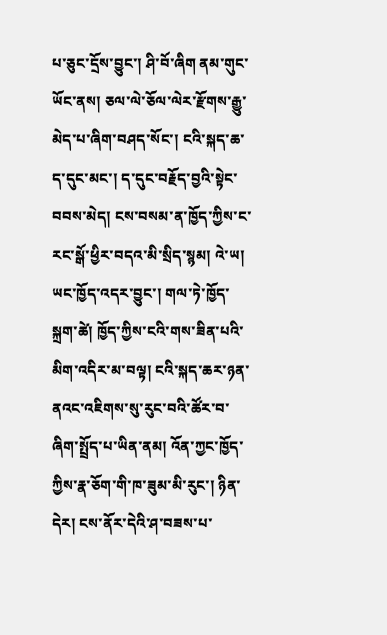པ་ཅུང་དྲོས་བྱུང་། ཤི་བོ་ཞིག ནམ་གུང་ཡོང་ནས། ཅལ་ལེ་ཅོལ་ལེར་རྫོགས་རྒྱུ་མེད་པ་ཞིག་བཤད་སོང་། ངའི་སྐད་ཆ་ད་དུང་མང་། ད་དུང་བརྗོད་བྱའི་སྟེང་བབས་མེད། ངས་བསམ་ན་ཁྱོད་ཀྱིས་ང་རང་སྒོ་ཕྱིར་བདའ་མི་སྲིད་སྙམ། འེ་ཡ། ཡང་ཁྱོད་འདར་བྱུང་། གལ་ཏེ་ཁྱོད་སྐྲག་ཚེ། ཁྱོད་ཀྱིས་ངའི་གས་ཟིན་པའི་མིག་འདིར་མ་བལྟ། ངའི་སྐད་ཆར་ཉན་ནའང་འཇིགས་སུ་རུང་བའི་ཚོར་བ་ཞིག་སྤྲོད་པ་ཡིན་ནམ། འོན་ཀྱང་ཁྱོད་ཀྱིས་རྣ་ཅོག་གི་ཁ་ཟུམ་མི་རུང་། ཉིན་དེར། ངས་ནོར་དེའི་ཤ་བཟས་པ་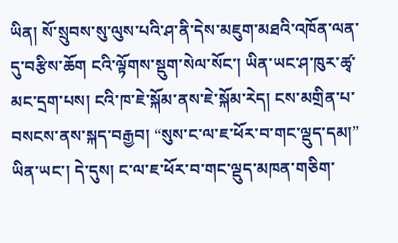ཡིན། སོ་སྲུབས་སུ་ལུས་པའི་ཤ་ནི་དེས་མཇུག་མཐའི་འཁོན་ལན་དུ་བརྩིས་ཆོག ངའི་ལྟོགས་སྡུག་སེལ་སོང་། ཡིན་ཡང་ཤ་ཁུར་ཚྭ་མང་དྲག་པས། ངའི་ཁ་ཇེ་སྐོམ་ནས་ཇེ་སྐོམ་རེད། ངས་མགྲིན་པ་བསངས་ནས་སྐད་བརྒྱབ། “སུས་ང་ལ་ཇ་ཕོར་བ་གང་ལྡུད་དམ།” ཡིན་ཡང་། དེ་དུས། ང་ལ་ཇ་ཕོར་བ་གང་ལྡུད་མཁན་གཅིག་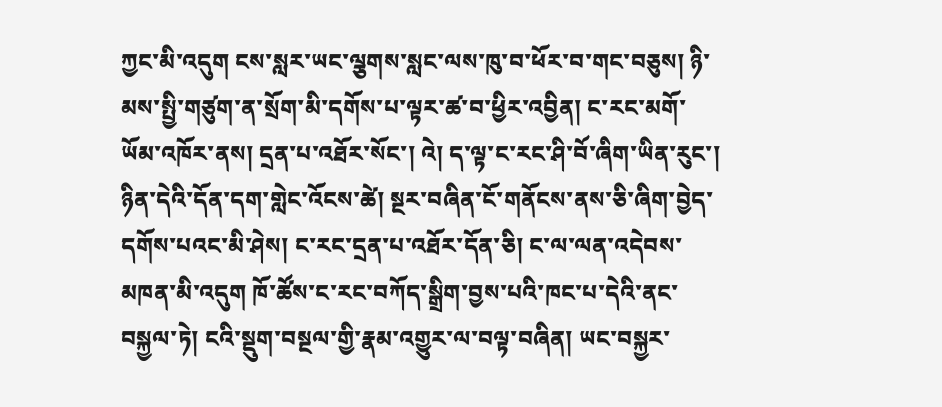ཀྱང་མི་འདུག ངས་སླར་ཡང་ལྕགས་སླང་ལས་ཁུ་བ་ཕོར་བ་གང་བཅུས། ཉི་མས་སྤྱི་གཙུག་ན་སྲོག་མི་དགོས་པ་ལྟར་ཚ་བ་ཕྱིར་འབྱིན། ང་རང་མགོ་ཡོམ་འཁོར་ནས། དྲན་པ་འཐོར་སོང་། འེ། ད་ལྟ་ང་རང་ཤི་བོ་ཞིག་ཡིན་རུང་། ཉིན་དེའི་དོན་དག་གླེང་འོངས་ཚེ། སྔར་བཞིན་ངོ་གནོངས་ནས་ཅི་ཞིག་བྱེད་དགོས་པའང་མི་ཤེས། ང་རང་དྲན་པ་འཐོར་དོན་ཅི། ང་ལ་ལན་འདེབས་མཁན་མི་འདུག ཁོ་ཚོས་ང་རང་བཀོད་སྒྲིག་བྱས་པའི་ཁང་པ་དེའི་ནང་བསྐྱལ་ཏེ། ངའི་སྡུག་བསྔལ་གྱི་རྣམ་འགྱུར་ལ་བལྟ་བཞིན། ཡང་བསྐྱར་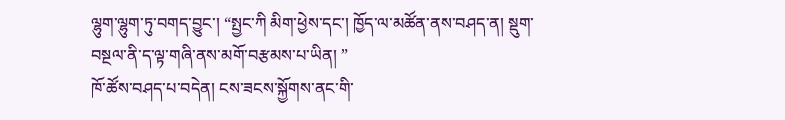ལྷུག་ལྷུག་ཏུ་བགད་བྱུང་། “སྤྱང་ཀི མིག་ཕྱེས་དང་། ཁྱོད་ལ་མཚོན་ནས་བཤད་ན། སྡུག་བསྔལ་ནི་ད་ལྟ་གཞི་ནས་མགོ་བརྩམས་པ་ཡིན། ”
ཁོ་ཚོས་བཤད་པ་བདེན། ངས་ཟངས་སྐྱོགས་ནང་གི་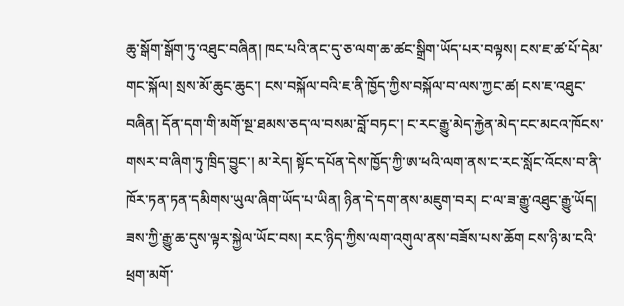ཆུ་སྒོག་སྒོག་ཏུ་འཐུང་བཞིན། ཁང་པའི་ནང་དུ་ཅ་ལག་ཆ་ཚང་སྒྲིག་ཡོད་པར་བལྟས། ངས་ཇ་ཚ་པོ་དེམ་གང་སྐོལ། སྲས་མོ་ཆུང་ཆུང་། ངས་བསྐོལ་བའི་ཇ་ནི་ཁྱོད་ཀྱིས་བསྐོལ་བ་ལས་ཀྱང་ཚ། ངས་ཇ་འཐུང་བཞིན། དོན་དག་གི་མགོ་སྔ་ཐམས་ཅད་ལ་བསམ་བློ་བཏང་། ང་རང་རྒྱུ་མེད་རྐྱེན་མེད་ངང་མངའ་ཁོངས་གསར་བ་ཞིག་ཏུ་ཁྲིད་བྱུང་། མ་རེད། སྟོང་དཔོན་དེས་ཁྱོད་ཀྱི་ཨ་ཕའི་ལག་ནས་ང་རང་སློང་འོངས་བ་ནི་ཁོར་ཏན་ཏན་དམིགས་ཡུལ་ཞིག་ཡོད་པ་ཡིན། ཉིན་དེ་དག་ནས་མཇུག་བར། ང་ལ་ཟ་རྒྱུ་འཐུང་རྒྱུ་ཡོད། ཟས་ཀྱི་རྒྱུ་ཆ་དུས་ལྟར་སྐྱེལ་ཡོང་བས། རང་ཉིད་ཀྱིས་ལག་འགུལ་ནས་བཟོས་པས་ཆོག ངས་ཉི་མ་ངའི་ཕྲག་མགོ་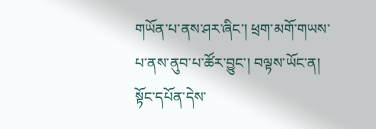གཡོན་པ་ནས་ཤར་ཞིང་། ཕྲག་མགོ་གཡས་པ་ནས་ནུབ་པ་ཚོར་བྱུང་། བལྟས་ཡོང་ན། སྟོང་དཔོན་དེས་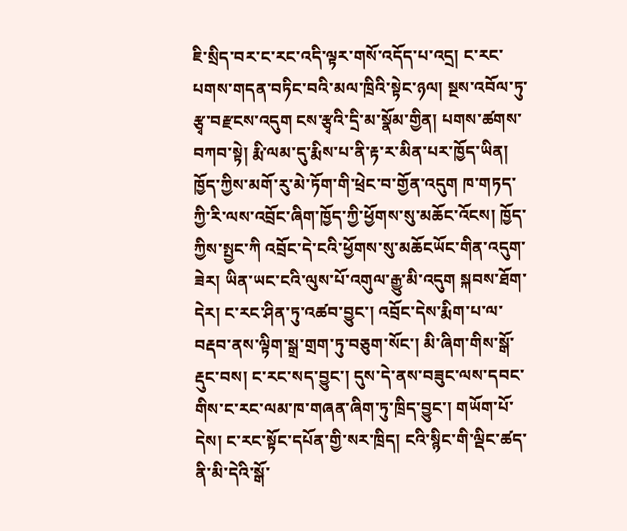ཇི་སྲིད་བར་ང་རང་འདི་ལྟར་གསོ་འདོད་པ་འདྲ། ང་རང་པགས་གདན་བཏིང་བའི་མལ་ཁྲིའི་སྟེང་ཉལ། སྔས་འབོལ་ཏུ་རྩྭ་བརྫངས་འདུག ངས་རྩྭའི་དྲི་མ་སྣོམ་གྱིན། པགས་ཚགས་བཀབ་སྟེ། རྨི་ལམ་དུ་རྨིས་པ་ནི་རྟ་ར་མིན་པར་ཁྱོད་ཡིན། ཁྱོད་ཀྱིས་མགོ་རུ་མེ་ཏོག་གི་ཕྲེང་བ་གྱོན་འདུག ཁ་གཏད་ཀྱི་རི་ལས་འབྲོང་ཞིག་ཁྱོད་ཀྱི་ཕྱོགས་སུ་མཆོང་འོངས། ཁྱོད་ཀྱིས་སྤྱང་ཀི འབྲོང་དེ་ངའི་ཕྱོགས་སུ་མཆོངཡོང་གིན་འདུག་ཟེར། ཡིན་ཡང་ངའི་ལུས་པོ་འགུལ་རྒྱུ་མི་འདུག སྐབས་ཐོག་དེར། ང་རང་ཤིན་ཏུ་འཚབ་བྱུང་། འབྲོང་དེས་རྨིག་པ་ལ་བརྡབ་ནས་ལྟིག་སྒྲ་གྲག་ཏུ་བཅུག་སོང་། མི་ཞིག་གིས་སྒོ་རྡུང་བས། ང་རང་སད་བྱུང་། དུས་དེ་ནས་བཟུང་ལས་དབང་གིས་ང་རང་ལམ་ཁ་གཞན་ཞིག་ཏུ་ཁྲིད་བྱུང་། གཡོག་པོ་དེས། ང་རང་སྟོང་དཔོན་གྱི་སར་ཁྲིད། ངའི་སྙིང་གི་ལྡིང་ཚད་ནི་མི་དེའི་སྒོ་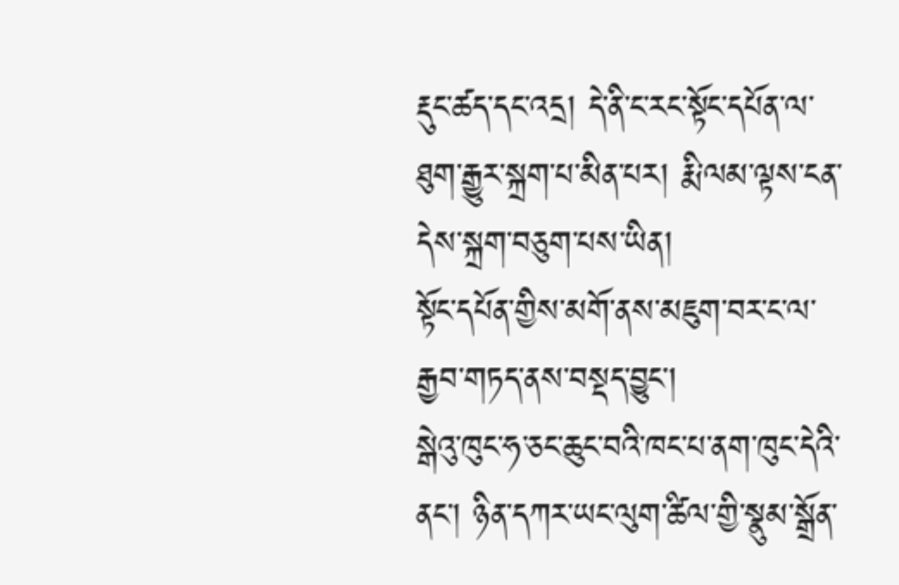རྡུང་ཚད་དང་འདྲ། དེ་ནི་ང་རང་སྟོང་དཔོན་ལ་ཐུག་རྒྱུར་སྐྲག་པ་མིན་པར། རྨི་ལམ་ལྟས་ངན་དེས་སྐྲག་བཅུག་པས་ཡིན།
སྟོང་དཔོན་གྱིས་མགོ་ནས་མཇུག་བར་ང་ལ་རྒྱབ་གཏད་ནས་བསྡད་བྱུང་།
སྒེའུ་ཁུང་ཧ་ཅང་ཆུང་བའི་ཁང་པ་ནག་ཁུང་དེའི་ནང་། ཉིན་དཀར་ཡང་ལུག་ཚིལ་གྱི་སྣུམ་སྒྲོན་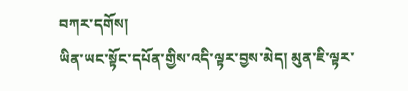བཀར་དགོས།
ཡིན་ཡང་སྟོང་དཔོན་གྱིས་འདི་ལྟར་བྱས་མེད། མུན་ཇི་ལྟར་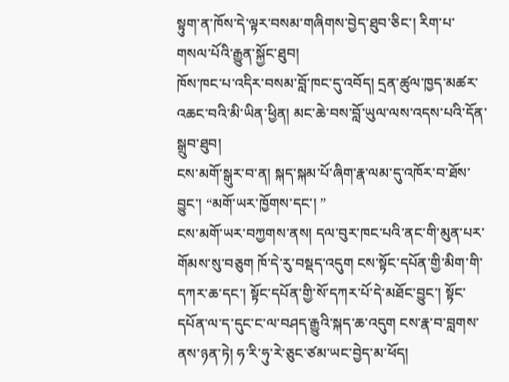སྟུག་ན་ཁོས་དེ་ལྟར་བསམ་གཞིགས་བྱེད་ཐུབ་ཅིང་། རིག་པ་གསལ་པོའི་རྒྱུན་སྐྱོང་ཐུབ།
ཁོས་ཁང་པ་འདིར་བསམ་བློ་ཁང་དུ་འབོད། དྲན་ཚུལ་ཁྱད་མཚར་འཆང་བའི་མི་ཡིན་ཕྱིན། མང་ཆེ་བས་བློ་ཡུལ་ལས་འདས་པའི་དོན་སྒྲུབ་ཐུབ།
ངས་མགོ་སྒུར་བ་ན། སྐད་སྐམ་པོ་ཞིག་རྣ་ལམ་དུ་འཁོར་བ་ཐོས་བྱུང་། “མགོ་ཡར་ཁྱོགས་དང་། ”
ངས་མགོ་ཡར་བཀྱགས་ནས། དལ་བུར་ཁང་པའི་ནང་གི་མུན་པར་གོམས་སུ་བཅུག ཁོ་དེ་རུ་བསྡད་འདུག ངས་སྟོང་དཔོན་གྱི་མིག་གི་དཀར་ཆ་དང་། སྟོང་དཔོན་གྱི་སོ་དཀར་པོ་དེ་མཐོང་བྱུང་། སྟོང་དཔོན་ལ་ད་དུང་ང་ལ་བཤད་རྒྱུའི་སྐད་ཆ་འདུག ངས་རྣ་བ་བླགས་ནས་ཉན་ཏེ། ཧ་རི་ཧུ་རེ་ཅུང་ཙམ་ཡང་བྱེད་མ་ཕོད།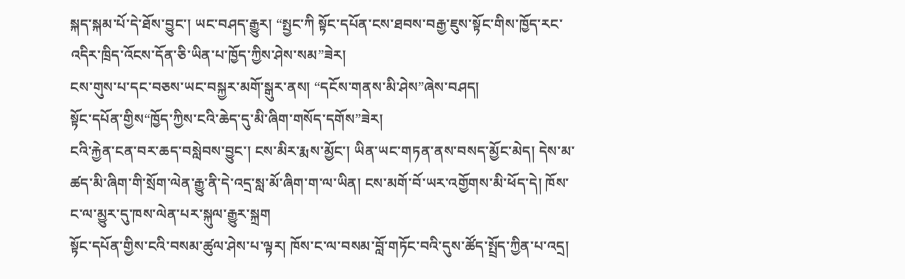སྐད་སྐམ་པོ་དེ་ཐོས་བྱུང་། ཡང་བཤད་རྒྱུར། “སྤྱང་ཀི སྟོང་དཔོན་ངས་ཐབས་བརྒྱ་ཇུས་སྟོང་གིས་ཁྱོད་རང་འདིར་ཁྲིད་འོངས་དོན་ཅི་ཡིན་པ་ཁྱོད་ཀྱིས་ཤེས་སམ”ཟེར།
ངས་གུས་པ་དང་བཅས་ཡང་བསྐྱར་མགོ་སྒུར་ནས། “དངོས་གནས་མི་ཤེས”ཞེས་བཤད།
སྟོང་དཔོན་གྱིས“ཁྱོད་ཀྱིས་ངའི་ཆེད་དུ་མི་ཞིག་གསོད་དགོས”ཟེར།
ངའི་རྐྱེན་ངན་བར་ཆད་བསླེབས་བྱུང་། ངས་མིར་རྨས་མྱོང་། ཡིན་ཡང་གཏན་ནས་བསད་མྱོང་མེད། དེས་མ་ཚད་མི་ཞིག་གི་སྲོག་ལེན་རྒྱུ་ནི་དེ་འདྲ་སླ་མོ་ཞིག་ག་ལ་ཡིན། ངས་མགོ་བོ་ཡར་འགྱོགས་མི་ཕོད་དེ། ཁོས་ང་ལ་མྱུར་དུ་ཁས་ལེན་པར་སྐུལ་རྒྱུར་སྐྲག
སྟོང་དཔོན་གྱིས་ངའི་བསམ་ཚུལ་ཤེས་པ་ལྟར། ཁོས་ང་ལ་བསམ་བློ་གཏོང་བའི་དུས་ཚོད་སྤྲོད་ཀྱིན་པ་འདྲ།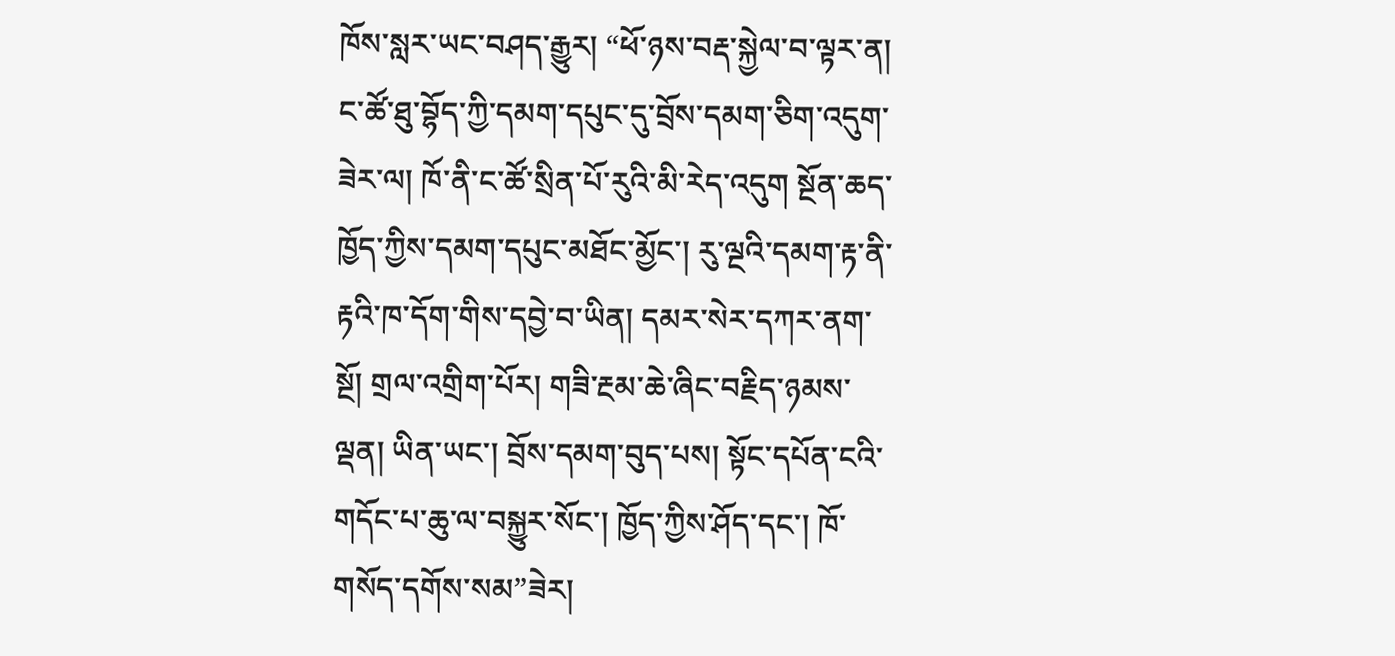ཁོས་སླར་ཡང་བཤད་རྒྱུར། “ཕོ་ཉས་བརྡ་སྐྱེལ་བ་ལྟར་ན། ང་ཚོ་ཐུ་བྷོད་ཀྱི་དམག་དཔུང་དུ་བྲོས་དམག་ཅིག་འདུག་ཟེར་ལ། ཁོ་ནི་ང་ཚོ་སྲིན་པོ་རུའི་མི་རེད་འདུག སྔོན་ཆད་ཁྱོད་ཀྱིས་དམག་དཔུང་མཐོང་མྱོང་། རུ་ལྔའི་དམག་རྟ་ནི་རྟའི་ཁ་དོག་གིས་དབྱེ་བ་ཡིན། དམར་སེར་དཀར་ནག་སྔོ། གྲལ་འགྲིག་པོར། གཟི་རྔམ་ཆེ་ཞིང་བརྗིད་ཉམས་ལྡན། ཡིན་ཡང་། བྲོས་དམག་བུད་པས། སྟོང་དཔོན་ངའི་གདོང་པ་ཆུ་ལ་བསྐྱུར་སོང་། ཁྱོད་ཀྱིས་ཤོད་དང་། ཁོ་གསོད་དགོས་སམ”ཟེར།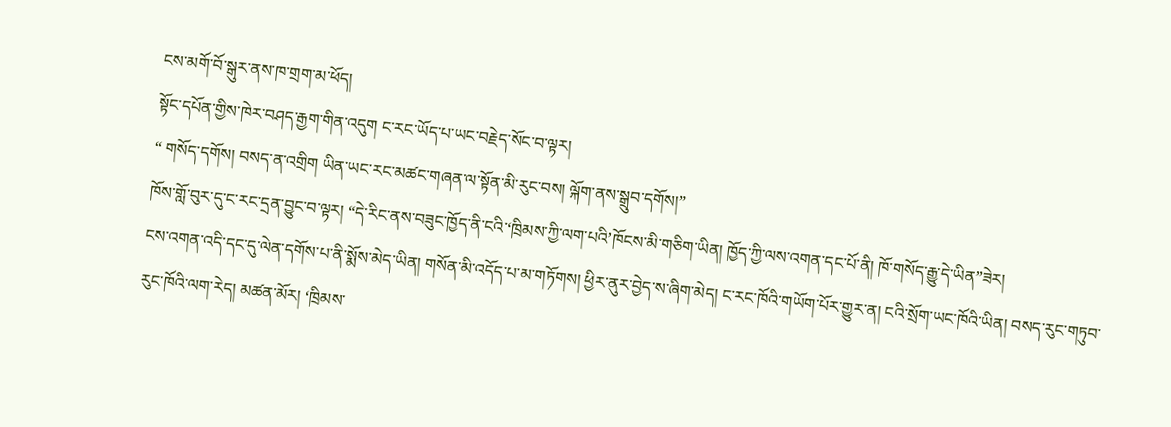ངས་མགོ་བོ་སྒུར་ནས་ཁ་གྲག་མ་ཕོད།
སྟོང་དཔོན་གྱིས་ཁེར་བཤད་རྒྱག་གིན་འདུག ང་རང་ཡོད་པ་ཡང་བརྗེད་སོང་བ་ལྟར།
“ གསོད་དགོས། བསད་ན་འགྲིག ཡིན་ཡང་རང་མཚང་གཞན་ལ་སྟོན་མི་རུང་བས། ལྐོག་ནས་སྒྲུབ་དགོས།”
ཁོས་གློ་བུར་དུ་ང་རང་དྲན་བྱུང་བ་ལྟར། “དེ་རིང་ནས་བཟུང་ཁྱོད་ནི་ངའི་‘ཁྲིམས་ཀྱི་ལག་པའི’ཁོངས་མི་གཅིག་ཡིན། ཁྱོད་ཀྱི་ལས་འགན་དང་པོ་ནི། ཁོ་གསོད་རྒྱུ་དེ་ཡིན”ཟེར།
ངས་འགན་འདི་དང་དུ་ལེན་དགོས་པ་ནི་སྨོས་མེད་ཡིན། གསོན་མི་འདོད་པ་མ་གཏོགས། ཕྱིར་ནུར་བྱེད་ས་ཞིག་མེད། ང་རང་ཁོའི་གཡོག་པོར་གྱུར་ན། ངའི་སྲོག་ཡང་ཁོའི་ཡིན། བསད་རུང་གཏུབ་རུང་ཁོའི་ལག་རེད། མཚན་མོར། ‘ཁྲིམས་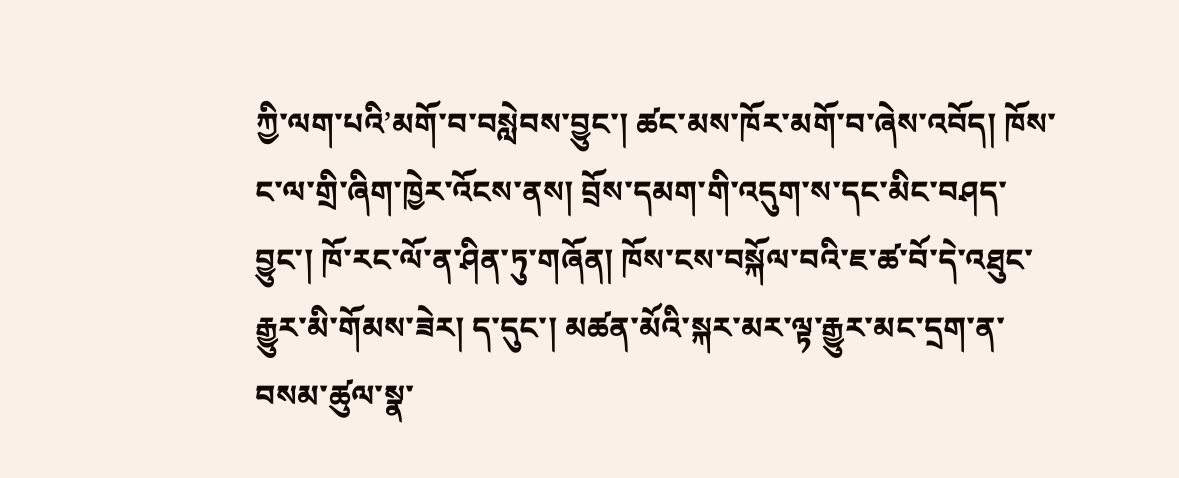ཀྱི་ལག་པའི’མགོ་བ་བསླེབས་བྱུང་། ཚང་མས་ཁོར་མགོ་བ་ཞེས་འབོད། ཁོས་ང་ལ་གྲི་ཞིག་ཁྱེར་འོངས་ནས། བྲོས་དམག་གི་འདུག་ས་དང་མིང་བཤད་བྱུང་། ཁོ་རང་ལོ་ན་ཤིན་ཏུ་གཞོན། ཁོས་ངས་བསྐོལ་བའི་ཇ་ཚ་བོ་དེ་འཐུང་རྒྱུར་མི་གོམས་ཟེར། ད་དུང་། མཚན་མོའི་སྐར་མར་ལྟ་རྒྱུར་མང་དྲག་ན་བསམ་ཚུལ་སྣ་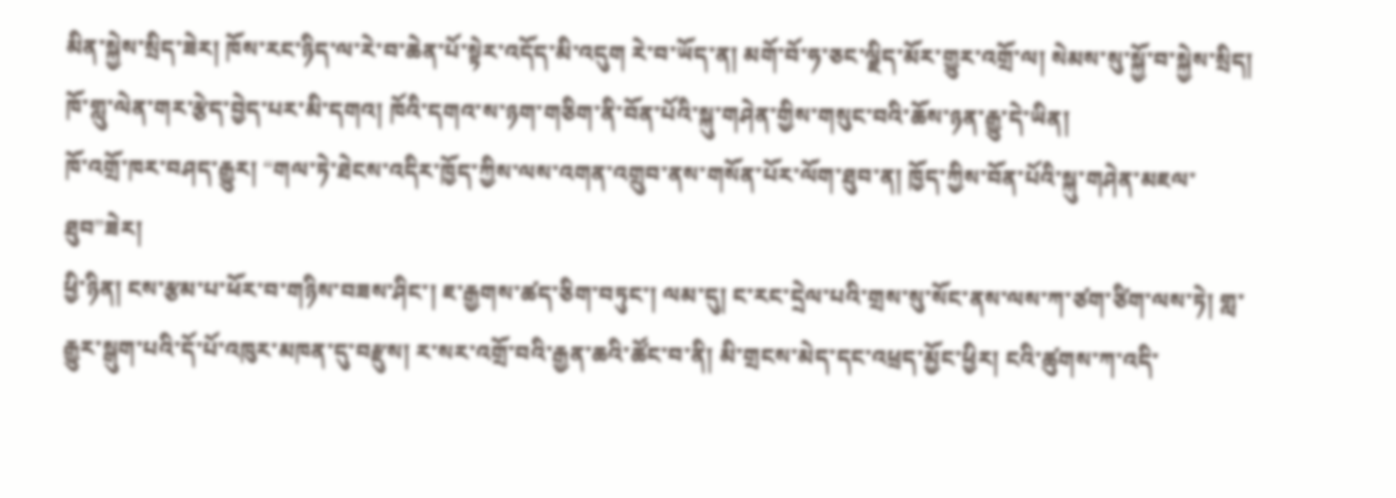མིན་སྐྱེས་སྲིད་ཟེར། ཁོས་རང་ཉིད་ལ་རེ་བ་ཆེན་པོ་སྟེར་འདོད་མི་འདུག རེ་བ་ཡོད་ན། མགོ་བོ་ཧ་ཅང་ལྗིད་མོར་གྱུར་འགྲོ་ལ། སེམས་སུ་སྐྱོ་བ་སྐྱེས་སྲིད། ཁོ་གླུ་ལེན་གར་རྩེད་བྱེད་པར་མི་དགའ། ཁོའི་དགའ་ས་ཉག་གཅིག་ནི་བོན་པོའི་སྐུ་གཤེན་གྱིས་གསུང་བའི་ཆོས་ཉན་རྒྱུ་དེ་ཡིན།
ཁོ་འགྲོ་ཁར་བཤད་རྒྱུར། “གལ་ཏེ་ཐེངས་འདིར་ཁྱོད་ཀྱིས་ལས་འགན་འགྲུབ་ནས་གསོན་པོར་ལོག་ཐུབ་ན། ཁྱོད་ཀྱིས་བོན་པོའི་སྐུ་གཤེན་མཇལ་ཐུབ”ཟེར།
ཕྱི་ཉིན། ངས་རྩམ་པ་ཕོར་བ་གཉིས་བཟས་ཤིང་། ཇ་རྒྱགས་ཚད་ཅིག་བཏུང་། ལམ་དུ། ང་རང་དྲེལ་པའི་གྲས་སུ་སོང་ནས་ལས་ཀ་ཙག་ཙིག་ལས་ཏེ། གླ་རྒྱུར་སྒུག་པའི་དོ་པོ་འཁུར་མཁན་དུ་བརྫུས། ར་སར་འགྲོ་བའི་རྒྱན་ཆའི་ཚོང་བ་ནི། མི་གྲངས་མེད་དང་འཕྲད་མྱོང་ཕྱིར། ངའི་ཚུགས་ཀ་འདི་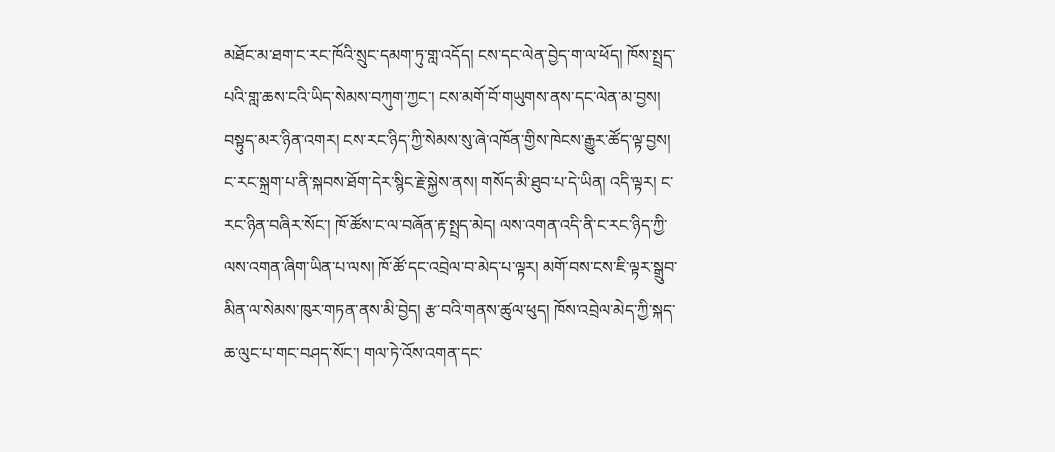མཐོང་མ་ཐག་ང་རང་ཁོའི་སྲུང་དམག་ཏུ་གླ་འདོད། ངས་དང་ལེན་བྱེད་ག་ལ་ཕོད། ཁོས་སྤྲད་པའི་གླ་ཆས་ངའི་ཡིད་སེམས་བཀུག་ཀྱང་། ངས་མགོ་བོ་གཡུགས་ནས་དང་ལེན་མ་བྱས། བསྟུད་མར་ཉིན་འགར། ངས་རང་ཉིད་ཀྱི་སེམས་སུ་ཞེ་འཁོན་གྱིས་ཁེངས་རྒྱུར་ཚོད་ལྟ་བྱས། ང་རང་སྐྲག་པ་ནི་སྐབས་ཐོག་དེར་སྙིང་རྗེ་སྐྱེས་ནས། གསོད་མི་ཐུབ་པ་དེ་ཡིན། འདི་ལྟར། ང་རང་ཉིན་བཞིར་སོང་། ཁོ་ཚོས་ང་ལ་བཞོན་རྟ་སྤྲད་མེད། ལས་འགན་འདི་ནི་ང་རང་ཉིད་ཀྱི་ལས་འགན་ཞིག་ཡིན་པ་ལས། ཁོ་ཚོ་དང་འབྲེལ་བ་མེད་པ་ལྟར། མགོ་བས་ངས་ཇི་ལྟར་སྒྲུབ་མིན་ལ་སེམས་ཁུར་གཏན་ནས་མི་བྱེད། རྩ་བའི་གནས་ཚུལ་ཕུད། ཁོས་འབྲེལ་མེད་ཀྱི་སྐད་ཆ་ལུང་པ་གང་བཤད་སོང་། གལ་ཏེ་འོས་འགན་དང་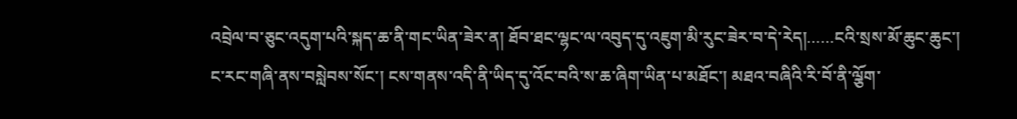འབྲེལ་བ་ཅུང་འདུག་པའི་སྐད་ཆ་ནི་གང་ཡིན་ཟེར་ན། ཐོབ་ཐང་ལྷང་ལ་འབུད་དུ་འཇུག་མི་རུང་ཟེར་བ་དེ་རེད།……ངའི་སྲས་མོ་ཆུང་ཆུང་། ང་རང་གཞི་ནས་བསླེབས་སོང་། ངས་གནས་འདི་ནི་ཡིད་དུ་འོང་བའི་ས་ཆ་ཞིག་ཡིན་པ་མཐོང་། མཐའ་བཞིའི་རི་བོ་ནི་ལྕོག་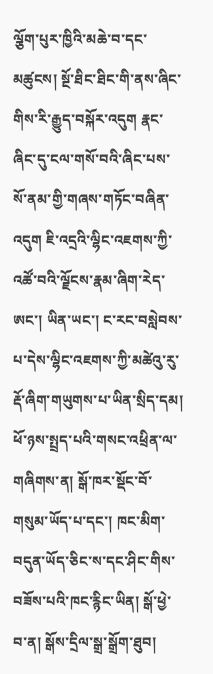ལྕོག་པུར་ཁྱིའི་མཆེ་བ་དང་མཚུངས། སྔོ་ཐིང་ཐིང་གི་ནས་ཞིང་གིས་རི་རྒྱུད་བསྐོར་འདུག རྣང་ཞིང་དུ་ངལ་གསོ་བའི་ཞིང་པས་སོ་ནམ་གྱི་གཞས་གཏོང་བཞིན་འདུག ཇི་འདྲའི་ལྷིང་འཇགས་ཀྱི་འཚོ་བའི་ལྗོངས་རྣམ་ཞིག་རེད་ཨང་། ཡིན་ཡང་། ང་རང་བསླེབས་པ་དེས་ལྷིང་འཇགས་ཀྱི་མཚེའུ་རུ་རྡོ་ཞིག་གཡུགས་པ་ཡིན་སྲིད་དམ། ཕོ་ཉས་སྤྲད་པའི་གསང་འཕྲིན་ལ་གཞིགས་ན། སྒོ་ཁར་སྡོང་བོ་གསུམ་ཡོད་པ་དང་། ཁང་མིག་བདུན་ཡོད་ཅིང་ས་དང་ཤིང་གིས་བཟོས་པའི་ཁང་རྙིང་ཡིན། སྒོ་ཕྱེ་བ་ན། སྒོས་དྲིལ་སྒྲ་སྒྲོག་ཐུབ།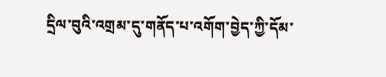དྲིལ་བུའི་འགྲམ་དུ་གནོད་པ་འགོག་བྱེད་ཀྱི་དོམ་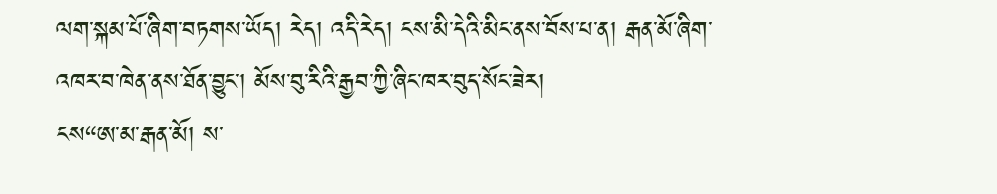ལག་སྐམ་པོ་ཞིག་བཏགས་ཡོད། རེད། འདི་རེད། ངས་མི་དེའི་མིང་ནས་བོས་པ་ན། རྒན་མོ་ཞིག་འཁར་བ་ཁེན་ནས་ཐོན་བྱུང་། མོས་བུ་རིའི་རྒྱབ་ཀྱི་ཞིང་ཁར་བུད་སོང་ཟེར།
ངས“ཨ་མ་རྒན་མོ། ས་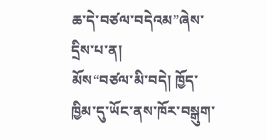ཆ་དེ་བཙལ་བདེའམ”ཞེས་དྲིས་པ་ན།
མོས“བཙལ་མི་བདེ། ཁྱོད་ཁྱིམ་དུ་ཡོང་ནས་ཁོར་བསྒུག་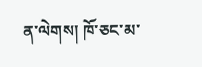ན་ལེགས། ཁོ་ཅང་མ་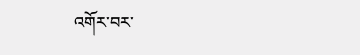འགོར་བར་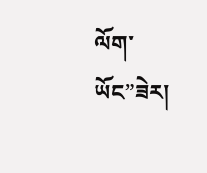ལོག་ཡོང”ཟེར།